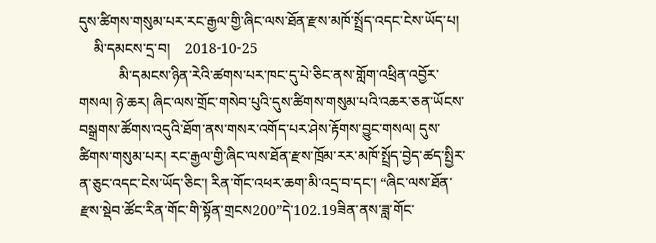དུས་ཚིགས་གསུམ་པར་རང་རྒྱལ་གྱི་ཞིང་ལས་ཐོན་རྫས་མཁོ་སྤྲོད་འདང་ངེས་ཡོད་པ།
    མི་དམངས་དྲ་བ།    2018-10-25
           མི་དམངས་ཉིན་རེའི་ཚགས་པར་ཁང་དུ་པེ་ཅིང་ནས་གློག་འཕྲིན་འབྱོར་གསལ། ཉེ་ཆར། ཞིང་ལས་གྲོང་གསེབ་པུའི་དུས་ཚིགས་གསུམ་པའི་འཆར་ཅན་ཡོངས་བསྒྲགས་ཚོགས་འདུའི་ཐོག་ནས་གསར་འགོད་པར་ཤེས་རྟོགས་བྱུང་གསལ། དུས་ཚིགས་གསུམ་པར། རང་རྒྱལ་གྱི་ཞིང་ལས་ཐོན་རྫས་ཁྲོམ་རར་མཁོ་སྤྲོད་བྱེད་ཚད་སྤྱིར་ན་ཅུང་འདང་ངེས་ཡོད་ཅིང་། རིན་གོང་འཕར་ཆག་མི་འདྲ་བ་དང་། “ཞིང་ལས་ཐོན་རྫས་སྡེབ་ཚོང་རིན་གོང་གི་སྟོན་གྲངས200”དེ་102.19ཟིན་ནས་ཟླ་གོང་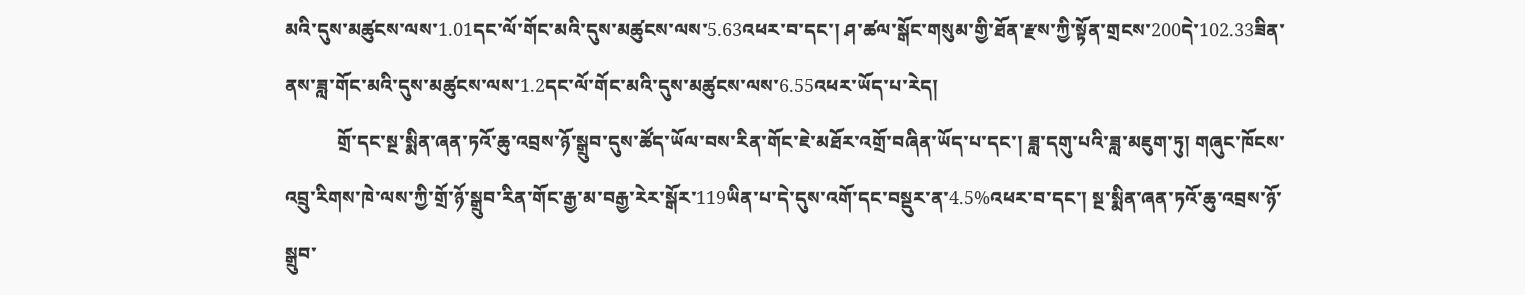མའི་དུས་མཚུངས་ལས་1.01དང་ལོ་གོང་མའི་དུས་མཚུངས་ལས་5.63འཕར་བ་དང་། ཤ་ཚལ་སྒོང་གསུམ་གྱི་ཐོན་རྫས་ཀྱི་སྟོན་གྲངས་200དེ་102.33ཟིན་ནས་ཟླ་གོང་མའི་དུས་མཚུངས་ལས་1.2དང་ལོ་གོང་མའི་དུས་མཚུངས་ལས་6.55འཕར་ཡོད་པ་རེད།
           གྲོ་དང་སྔ་སྨིན་ཞན་ཏའོ་ཆུ་འབྲས་ཉོ་སྒྲུབ་དུས་ཚོད་ཡོལ་བས་རིན་གོང་ཇེ་མཐོར་འགྲོ་བཞིན་ཡོད་པ་དང་། ཟླ་དགུ་པའི་ཟླ་མཇུག་ཏུ། གཞུང་ཁོངས་འབྲུ་རིགས་ཁེ་ལས་ཀྱི་གྲོ་ཉོ་སྒྲུབ་རིན་གོང་རྒྱ་མ་བརྒྱ་རེར་སྒོར་119ཡིན་པ་དེ་དུས་འགོ་དང་བསྡུར་ན་4.5%འཕར་བ་དང་། སྔ་སྨིན་ཞན་ཏའོ་ཆུ་འབྲས་ཉོ་སྒྲུབ་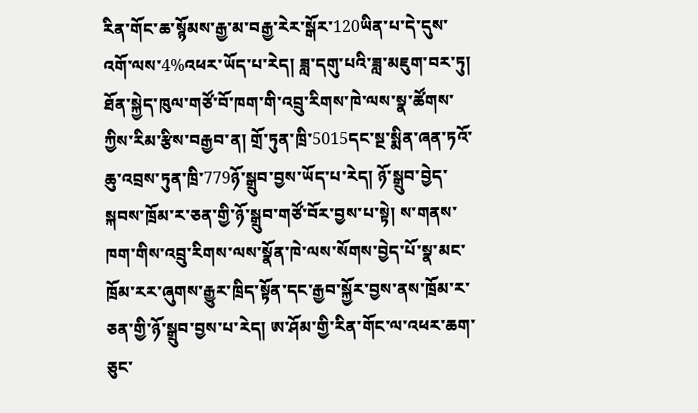རིན་གོང་ཆ་སྙོམས་རྒྱ་མ་བརྒྱ་རེར་སྒོར་120ཡིན་པ་དེ་དུས་འགོ་ལས་4%འཕར་ཡོད་པ་རེད། ཟླ་དགུ་པའི་ཟླ་མཇུག་བར་ཏུ། ཐོན་སྐྱེད་ཁུལ་གཙོ་བོ་ཁག་གི་འབྲུ་རིགས་ཁེ་ལས་སྣ་ཚོགས་ཀྱིས་རིམ་རྩིས་བརྒྱབ་ན། གྲོ་ཏུན་ཁྲི་5015དང་སྔ་སྨིན་ཞན་ཏའོ་ཆུ་འབྲས་ཏུན་ཁྲི་779ཉོ་སྒྲུབ་བྱས་ཡོད་པ་རེད། ཉོ་སྒྲུབ་བྱེད་སྐབས་ཁྲོམ་ར་ཅན་གྱི་ཉོ་སྒྲུབ་གཙོ་བོར་བྱས་པ་སྟེ། ས་གནས་ཁག་གིས་འབྲུ་རིགས་ལས་སྣོན་ཁེ་ལས་སོགས་བྱེད་པོ་སྣ་མང་ཁྲོམ་རར་ཞུགས་རྒྱུར་ཁྲིད་སྟོན་དང་རྒྱབ་སྐྱོར་བྱས་ནས་ཁྲོམ་ར་ཅན་གྱི་ཉོ་སྒྲུབ་བྱས་པ་རེད། ཨ་ཤོམ་གྱི་རིན་གོང་ལ་འཕར་ཆག་ཅུང་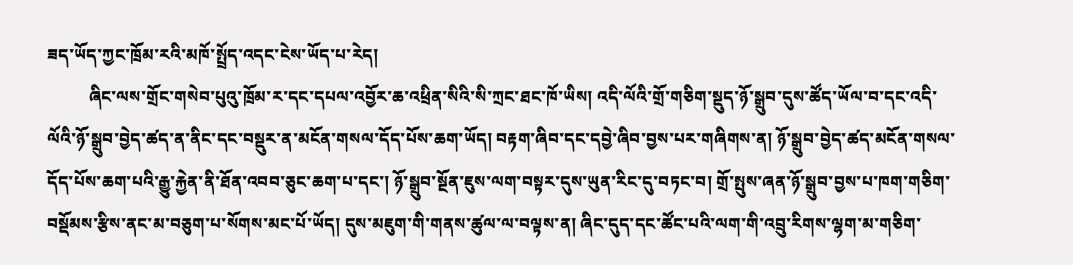ཟད་ཡོད་ཀྱང་ཁྲོམ་རའི་མཁོ་སྤྲོད་འདང་ངེས་ཡོད་པ་རེད།
          ཞིང་ལས་གྲོང་གསེབ་པུའུ་ཁྲོམ་ར་དང་དཔལ་འབྱོར་ཆ་འཕྲིན་སིའི་སི་ཀྲང་ཐང་ཁོ་ཡིས། འདི་ལོའི་གྲོ་གཅིག་སྡུད་ཉོ་སྒྲུབ་དུས་ཚོད་ཡོལ་བ་དང་འདི་ལོའི་ཉོ་སྒྲུབ་བྱེད་ཚད་ན་ནིང་དང་བསྡུར་ན་མངོན་གསལ་དོད་པོས་ཆག་ཡོད། བརྟག་ཞིབ་དང་དབྱེ་ཞིབ་བྱས་པར་གཞིགས་ན། ཉོ་སྒྲུབ་བྱེད་ཚད་མངོན་གསལ་དོད་པོས་ཆག་པའི་རྒྱུ་རྐྱེན་ནི་ཐོན་འབབ་ཅུང་ཆག་པ་དང་། ཉོ་སྒྲུབ་སྔོན་ཇུས་ལག་བསྟར་དུས་ཡུན་རིང་དུ་བཏང་བ། གྲོ་སྤུས་ཞན་ཉོ་སྒྲུབ་བྱས་པ་ཁག་གཅིག་བསྡོམས་རྩིས་ནང་མ་བཅུག་པ་སོགས་མང་པོ་ཡོད། དུས་མཇུག་གི་གནས་ཚུལ་ལ་བལྟས་ན། ཞིང་དུད་དང་ཚོང་པའི་ལག་གི་འབྲུ་རིགས་ལྷག་མ་གཅིག་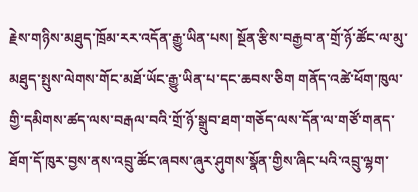རྗེས་གཉིས་མཐུད་ཁྲོམ་རར་འདོན་རྒྱུ་ཡིན་པས། སྔོན་རྩིས་བརྒྱབ་ན་གྲོ་ཉོ་ཚོང་ལ་མུ་མཐུད་སྤུས་ལེགས་གོང་མཐོ་ཡོང་རྒྱུ་ཡིན་པ་དང་ཆབས་ཅིག གནོད་འཚེ་ཕོག་ཁུལ་གྱི་དམིགས་ཚད་ལས་བརྒལ་བའི་གྲོ་ཉོ་སྒྲུབ་ཐག་གཅོད་ལས་དོན་ལ་གཙོ་གནད་ཐོག་དོ་ཁུར་བྱས་ནས་འབྲུ་ཚོང་ཞབས་ཞུར་ཤུགས་སྣོན་གྱིས་ཞིང་པའི་འབྲུ་ལྷག་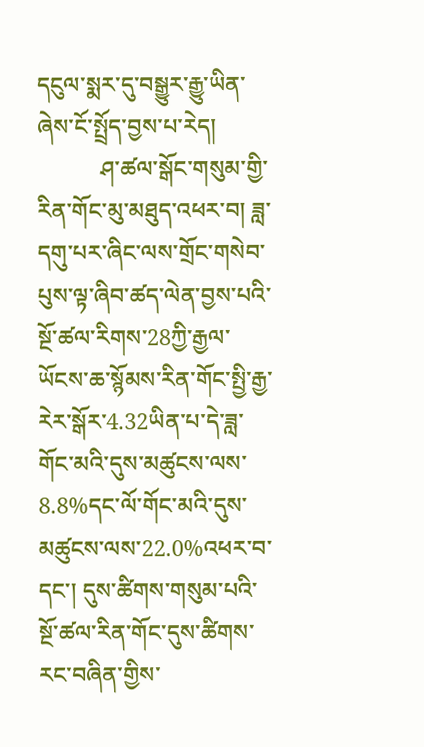དངུལ་སྨར་དུ་བསྒྱུར་རྒྱུ་ཡིན་ཞེས་ངོ་སྤྲོད་བྱས་པ་རེད།
           ཤ་ཚལ་སྒོང་གསུམ་གྱི་རིན་གོང་མུ་མཐུད་འཕར་བ། ཟླ་དགུ་པར་ཞིང་ལས་གྲོང་གསེབ་པུས་ལྟ་ཞིབ་ཚད་ལེན་བྱས་པའི་སྔོ་ཚལ་རིགས་28ཀྱི་རྒྱལ་ཡོངས་ཆ་སྙོམས་རིན་གོང་སྤྱི་རྒྱ་རེར་སྒོར་4.32ཡིན་པ་དེ་ཟླ་གོང་མའི་དུས་མཚུངས་ལས་8.8%དང་ལོ་གོང་མའི་དུས་མཚུངས་ལས་22.0%འཕར་བ་དང་། དུས་ཚིགས་གསུམ་པའི་སྔོ་ཚལ་རིན་གོང་དུས་ཚིགས་རང་བཞིན་གྱིས་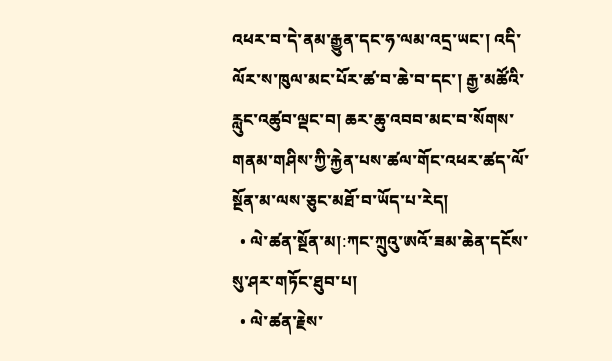འཕར་བ་དེ་ནམ་རྒྱུན་དང་ཧ་ལམ་འདྲ་ཡང་། འདི་ལོར་ས་ཁུལ་མང་པོར་ཚ་བ་ཆེ་བ་དང་། རྒྱ་མཚོའི་རླུང་འཚུབ་ལྡང་བ། ཆར་ཆུ་འབབ་མང་བ་སོགས་གནམ་གཤིས་ཀྱི་རྐྱེན་པས་ཚལ་གོང་འཕར་ཚད་ལོ་སྔོན་མ་ལས་ཅུང་མཐོ་བ་ཡོད་པ་རེད།
  • ལེ་ཚན་སྔོན་མ།:ཀང་ཀྲུའུ་ཨའོ་ཟམ་ཆེན་དངོས་སུ་ཤར་གཏོང་ཐུབ་པ།
  • ལེ་ཚན་རྗེས་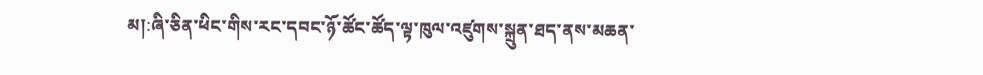མ།:ཞི་ཅིན་ཕིང་གིས་རང་དབང་ཉོ་ཚོང་ཚོད་ལྟ་ཁུལ་འཛུགས་སྐྲུན་ཐད་ནས་མཆན་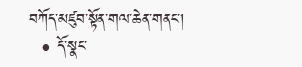བཀོད་མཛུབ་སྟོན་གལ་ཆེན་གནང་།
  • དོ་སྣང་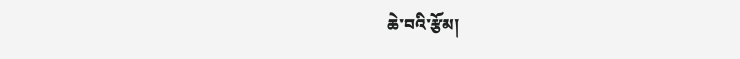ཆེ་བའི་རྩོམ།